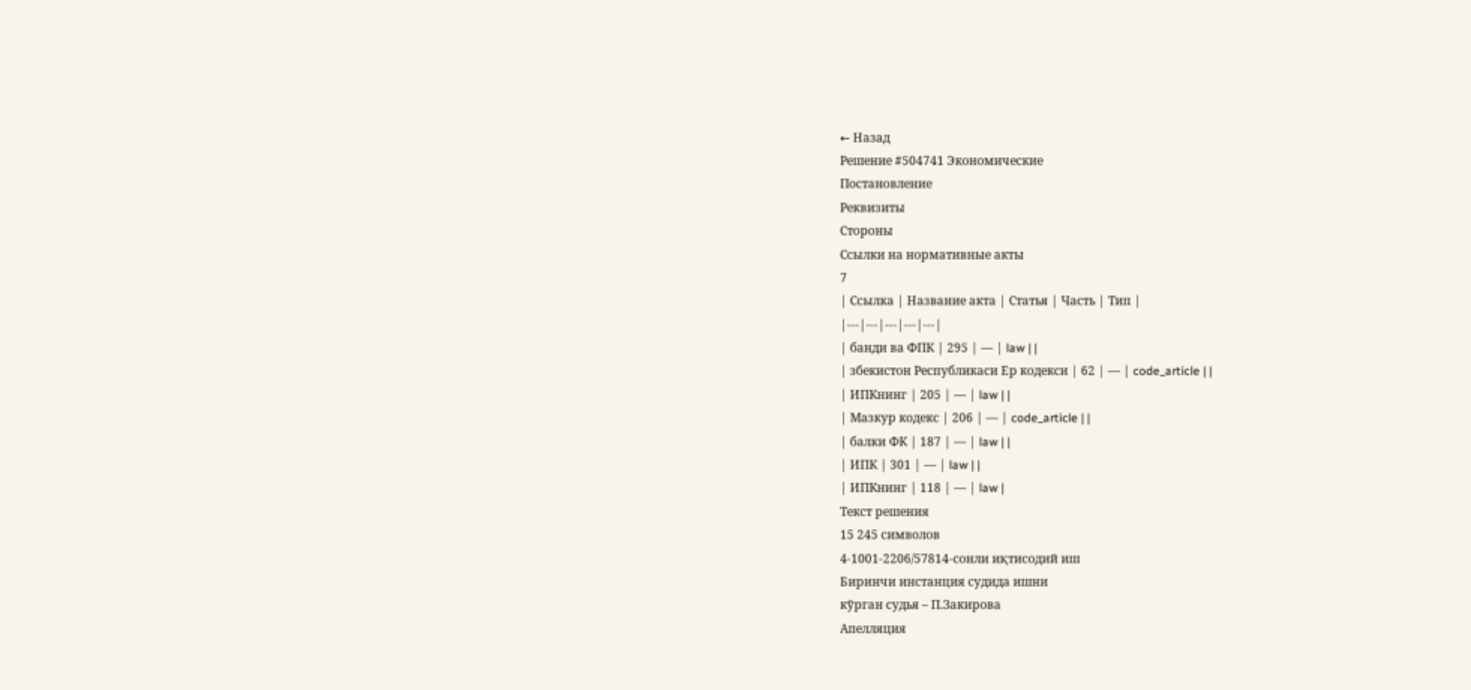← Назад
Решение #504741 Экономические
Постановление
Реквизиты
Стороны
Ссылки на нормативные акты
7
| Ссылка | Название акта | Статья | Часть | Тип |
|---|---|---|---|---|
| банди ва ФПК | 295 | — | law | |
| збекистон Республикаси Ер кодекси | 62 | — | code_article | |
| ИПКнинг | 205 | — | law | |
| Мазкур кодекс | 206 | — | code_article | |
| балки ФК | 187 | — | law | |
| ИПК | 301 | — | law | |
| ИПКнинг | 118 | — | law |
Текст решения
15 245 символов
4-1001-2206/57814-сонли иқтисодий иш
Биринчи инстанция судида ишни
кўрган судья – П.Закирова
Апелляция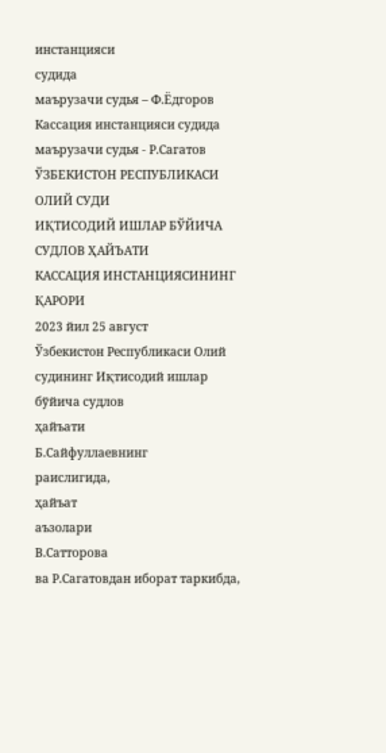инстанцияси
судида
маърузачи судья – Ф.Ёдгоров
Кассация инстанцияси судида
маърузачи судья - Р.Сагатов
ЎЗБЕКИСТОН РЕСПУБЛИКАСИ ОЛИЙ СУДИ
ИҚТИСОДИЙ ИШЛАР БЎЙИЧА СУДЛОВ ҲАЙЪАТИ
КАССАЦИЯ ИНСТАНЦИЯСИНИНГ
ҚАРОРИ
2023 йил 25 август
Ўзбекистон Республикаси Олий судининг Иқтисодий ишлар бўйича судлов
ҳайъати
Б.Сайфуллаевнинг
раислигида,
ҳайъат
аъзолари
В.Сатторова
ва Р.Сагатовдан иборат таркибда,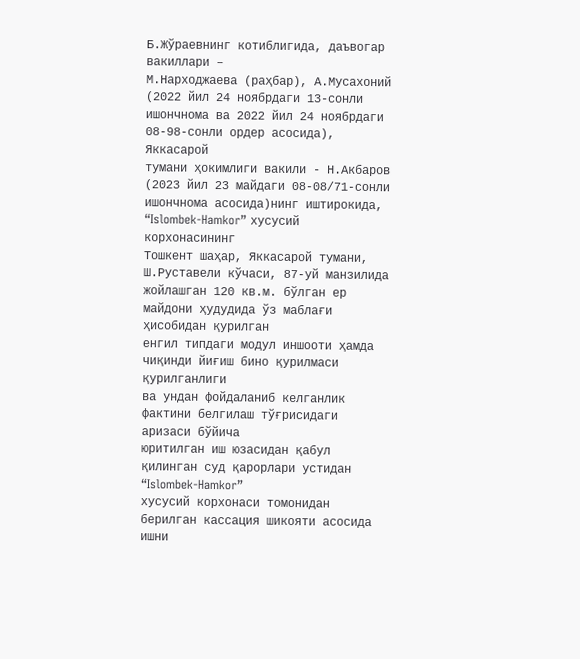Б.Жўраевнинг котиблигида, даъвогар вакиллари –
М.Нарходжаева (раҳбар), А.Мусахоний (2022 йил 24 ноябрдаги 13-сонли
ишончнома ва 2022 йил 24 ноябрдаги 08-98-сонли ордер асосида), Яккасарой
тумани ҳокимлиги вакили - Н.Акбаров (2023 йил 23 майдаги 08-08/71-сонли
ишончнома асосида)нинг иштирокида, “Islombek-Hamkor” хусусий корхонасининг
Тошкент шаҳар, Яккасарой тумани, Ш.Руставели кўчаси, 87-уй манзилида
жойлашган 120 кв.м. бўлган ер майдони ҳудудида ўз маблағи ҳисобидан қурилган
енгил типдаги модул иншооти ҳамда чиқинди йиғиш бино қурилмаси қурилганлиги
ва ундан фойдаланиб келганлик фактини белгилаш тўғрисидаги аризаси бўйича
юритилган иш юзасидан қабул қилинган суд қарорлари устидан “Islombek-Hamkor”
хусусий корхонаси томонидан берилган кассация шикояти асосида ишни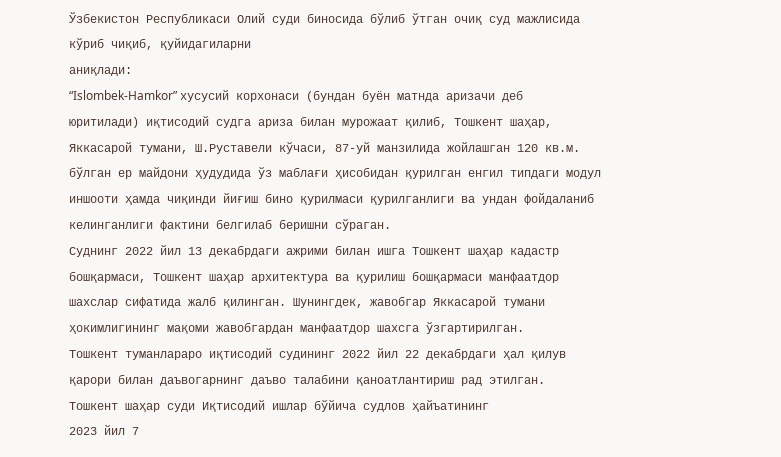Ўзбекистон Республикаси Олий суди биносида бўлиб ўтган очиқ суд мажлисида
кўриб чиқиб, қуйидагиларни
аниқлади:
“Islombek-Hamkor” хусусий корхонаси (бундан буён матнда аризачи деб
юритилади) иқтисодий судга ариза билан мурожаат қилиб, Тошкент шаҳар,
Яккасарой тумани, Ш.Руставели кўчаси, 87-уй манзилида жойлашган 120 кв.м.
бўлган ер майдони ҳудудида ўз маблағи ҳисобидан қурилган енгил типдаги модул
иншооти ҳамда чиқинди йиғиш бино қурилмаси қурилганлиги ва ундан фойдаланиб
келинганлиги фактини белгилаб беришни сўраган.
Суднинг 2022 йил 13 декабрдаги ажрими билан ишга Тошкент шаҳар кадастр
бошқармаси, Тошкент шаҳар архитектура ва қурилиш бошқармаси манфаатдор
шахслар сифатида жалб қилинган. Шунингдек, жавобгар Яккасарой тумани
ҳокимлигининг мақоми жавобгардан манфаатдор шахсга ўзгартирилган.
Тошкент туманлараро иқтисодий судининг 2022 йил 22 декабрдаги ҳал қилув
қарори билан даъвогарнинг даъво талабини қаноатлантириш рад этилган.
Тошкент шаҳар суди Иқтисодий ишлар бўйича судлов ҳайъатининг
2023 йил 7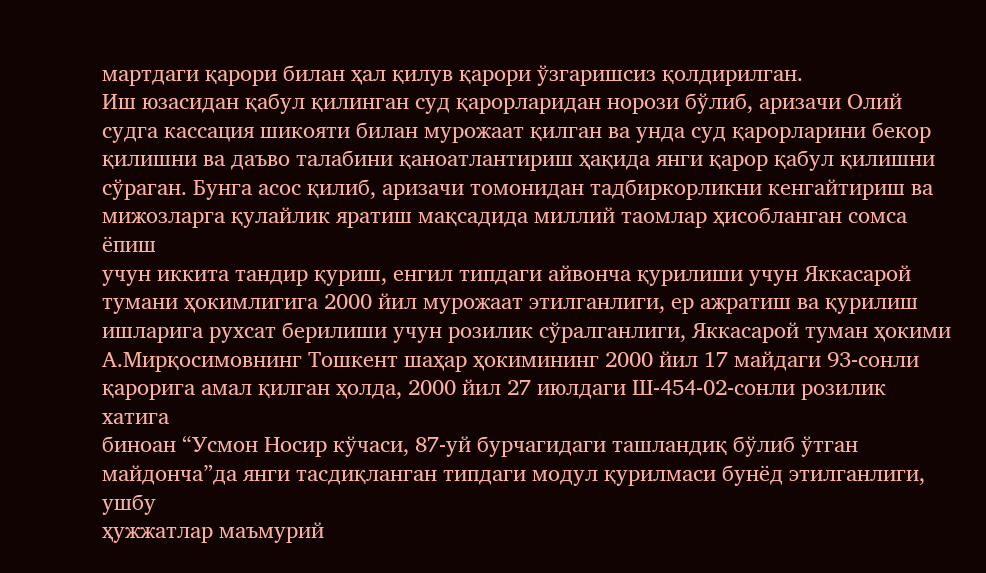мартдаги қарори билан ҳал қилув қарори ўзгаришсиз қолдирилган.
Иш юзасидан қабул қилинган суд қарорларидан норози бўлиб, аризачи Олий
судга кассация шикояти билан мурожаат қилган ва унда суд қарорларини бекор
қилишни ва даъво талабини қаноатлантириш ҳақида янги қарор қабул қилишни
сўраган. Бунга асос қилиб, аризачи томонидан тадбиркорликни кенгайтириш ва
мижозларга қулайлик яратиш мақсадида миллий таомлар ҳисобланган сомса ёпиш
учун иккита тандир қуриш, енгил типдаги айвонча қурилиши учун Яккасарой
тумани ҳокимлигига 2000 йил мурожаат этилганлиги, ер ажратиш ва қурилиш
ишларига рухсат берилиши учун розилик сўралганлиги, Яккасарой туман ҳокими
А.Мирқосимовнинг Тошкент шаҳар ҳокимининг 2000 йил 17 майдаги 93-сонли
қарорига амал қилган ҳолда, 2000 йил 27 июлдаги Ш-454-02-сонли розилик хатига
биноан “Усмон Носир кўчаси, 87-уй бурчагидаги ташландиқ бўлиб ўтган
майдонча”да янги тасдиқланган типдаги модул қурилмаси бунёд этилганлиги, ушбу
ҳужжатлар маъмурий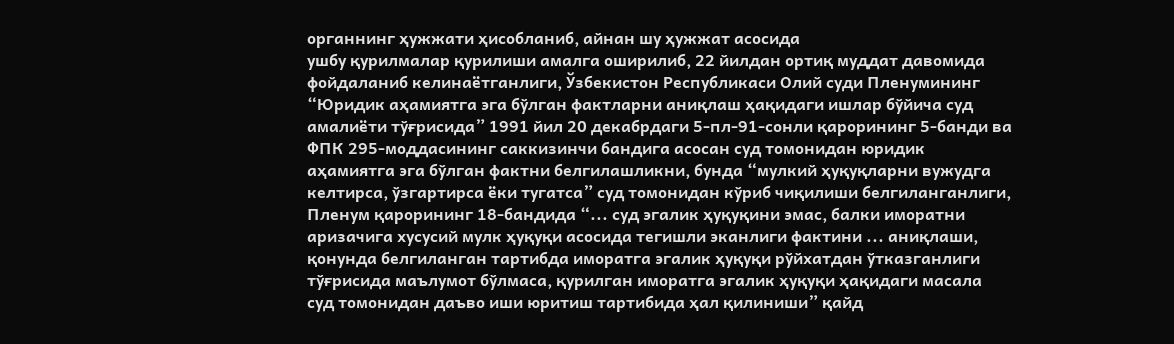органнинг ҳужжати ҳисобланиб, айнан шу ҳужжат асосида
ушбу қурилмалар қурилиши амалга оширилиб, 22 йилдан ортиқ муддат давомида
фойдаланиб келинаётганлиги, Ўзбекистон Республикаси Олий суди Пленумининг
“Юридик аҳамиятга эга бўлган фактларни аниқлаш ҳақидаги ишлар бўйича суд
амалиёти тўғрисида” 1991 йил 20 декабрдаги 5-пл-91-сонли қарорининг 5-банди ва
ФПК 295-моддасининг саккизинчи бандига асосан суд томонидан юридик
аҳамиятга эга бўлган фактни белгилашликни, бунда “мулкий ҳуқуқларни вужудга
келтирса, ўзгартирса ёки тугатса” суд томонидан кўриб чиқилиши белгиланганлиги,
Пленум қарорининг 18-бандида “... суд эгалик ҳуқуқини эмас, балки иморатни
аризачига хусусий мулк ҳуқуқи асосида тегишли эканлиги фактини ... аниқлаши,
қонунда белгиланган тартибда иморатга эгалик ҳуқуқи рўйхатдан ўтказганлиги
тўғрисида маълумот бўлмаса, қурилган иморатга эгалик ҳуқуқи ҳақидаги масала
суд томонидан даъво иши юритиш тартибида ҳал қилиниши” қайд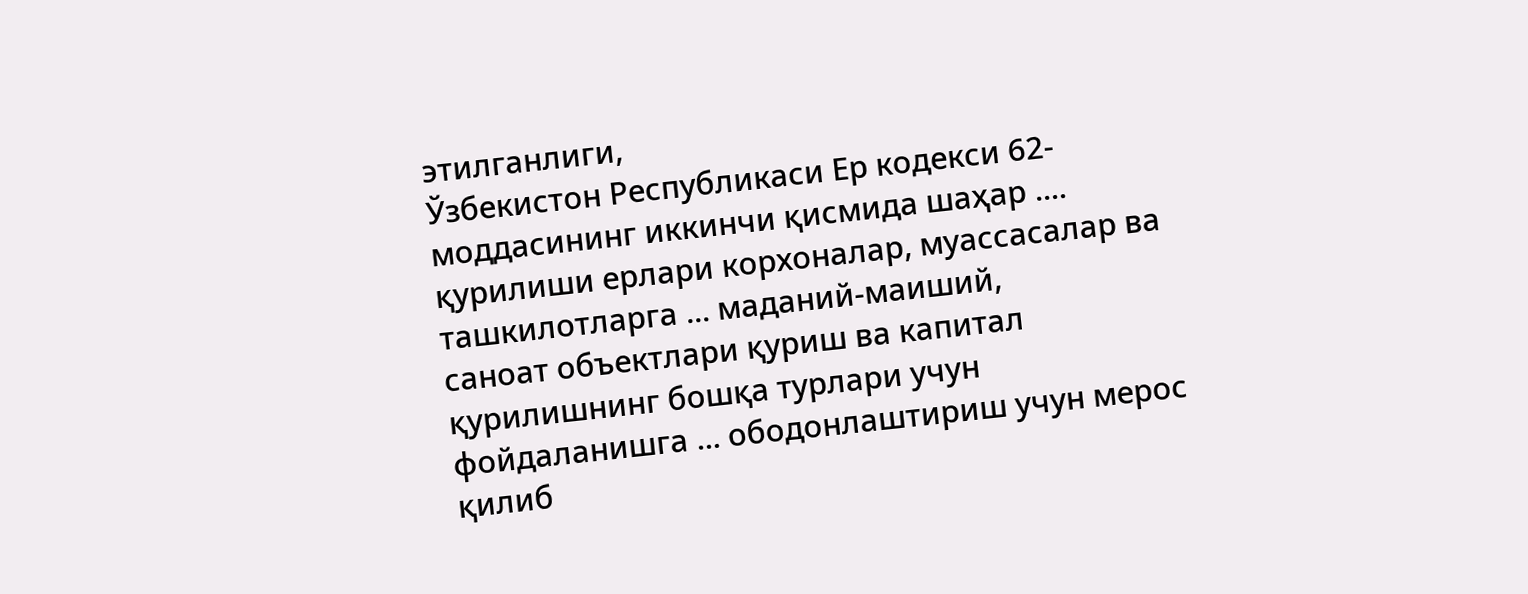этилганлиги,
Ўзбекистон Республикаси Ер кодекси 62-моддасининг иккинчи қисмида шаҳар ....
қурилиши ерлари корхоналар, муассасалар ва ташкилотларга ... маданий-маиший,
саноат объектлари қуриш ва капитал қурилишнинг бошқа турлари учун
фойдаланишга ... ободонлаштириш учун мерос қилиб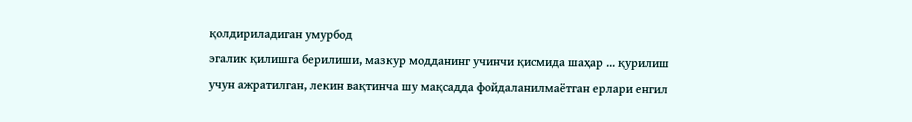қолдириладиган умурбод
эгалик қилишга берилиши, мазкур модданинг учинчи қисмида шаҳар ... қурилиш
учун ажратилган, лекин вақтинча шу мақсадда фойдаланилмаётган ерлари енгил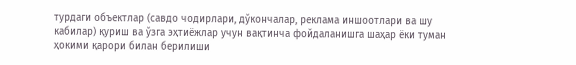турдаги объектлар (савдо чодирлари, дўкончалар, реклама иншоотлари ва шу
кабилар) қуриш ва ўзга эҳтиёжлар учун вақтинча фойдаланишга шаҳар ёки туман
ҳокими қарори билан берилиши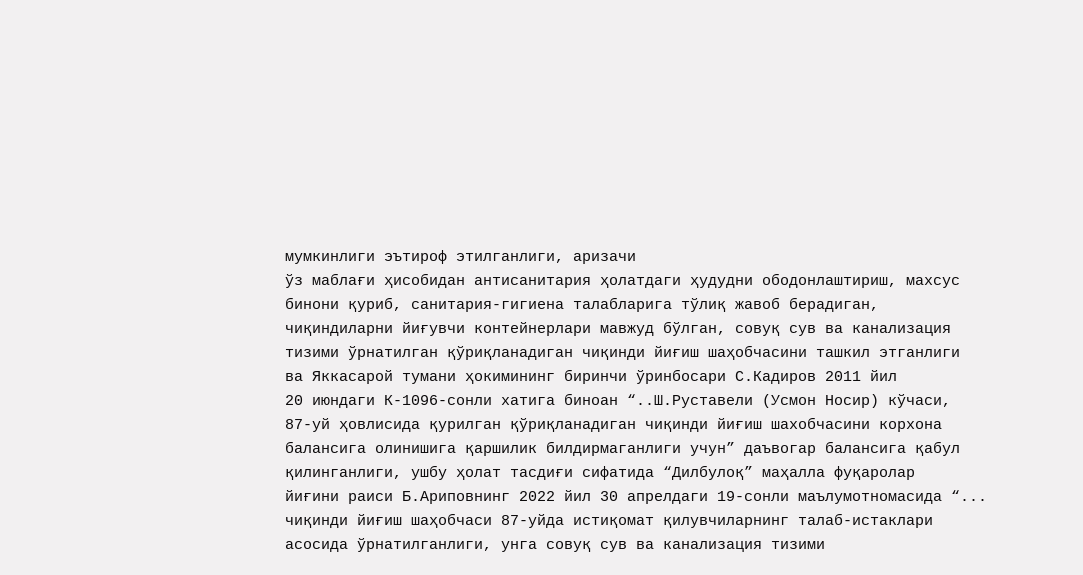мумкинлиги эътироф этилганлиги, аризачи
ўз маблағи ҳисобидан антисанитария ҳолатдаги ҳудудни ободонлаштириш, махсус
бинони қуриб, санитария-гигиена талабларига тўлиқ жавоб берадиган,
чиқиндиларни йиғувчи контейнерлари мавжуд бўлган, совуқ сув ва канализация
тизими ўрнатилган қўриқланадиган чиқинди йиғиш шаҳобчасини ташкил этганлиги
ва Яккасарой тумани ҳокимининг биринчи ўринбосари С.Кадиров 2011 йил
20 июндаги К-1096-сонли хатига биноан “..Ш.Руставели (Усмон Носир) кўчаси,
87-уй ҳовлисида қурилган қўриқланадиган чиқинди йиғиш шахобчасини корхона
балансига олинишига қаршилик билдирмаганлиги учун” даъвогар балансига қабул
қилинганлиги, ушбу ҳолат тасдиғи сифатида “Дилбулоқ” маҳалла фуқаролар
йиғини раиси Б.Ариповнинг 2022 йил 30 апрелдаги 19-сонли маълумотномасида “...
чиқинди йиғиш шаҳобчаси 87-уйда истиқомат қилувчиларнинг талаб-истаклари
асосида ўрнатилганлиги, унга совуқ сув ва канализация тизими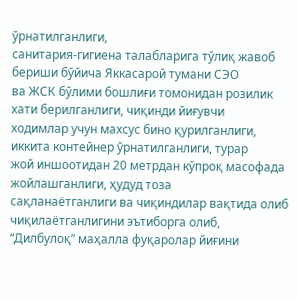ўрнатилганлиги,
санитария-гигиена талабларига тўлиқ жавоб бериши бўйича Яккасарой тумани СЭО
ва ЖСК бўлими бошлиғи томонидан розилик хати берилганлиги, чиқинди йиғувчи
ходимлар учун махсус бино қурилганлиги, иккита контейнер ўрнатилганлиги, турар
жой иншоотидан 20 метрдан кўпроқ масофада жойлашганлиги, ҳудуд тоза
сақланаётганлиги ва чиқиндилар вақтида олиб чиқилаётганлигини эътиборга олиб,
“Дилбулоқ” маҳалла фуқаролар йиғини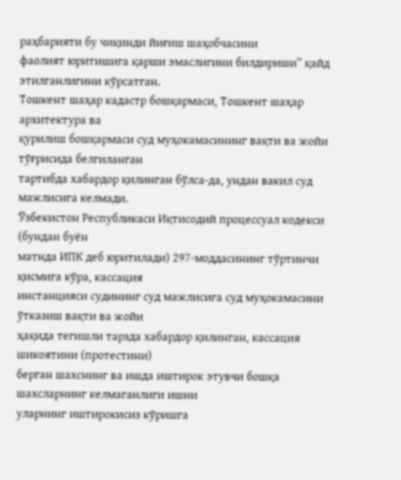раҳбарияти бу чиқинди йиғиш шаҳобчасини
фаолият юритишига қарши эмаслигини билдириши” қайд этилганлигини кўрсатган.
Тошкент шаҳар кадастр бошқармаси, Тошкент шаҳар архитектура ва
қурилиш бошқармаси суд муҳокамасининг вақти ва жойи тўғрисида белгиланган
тартибда хабардор қилинган бўлса-да, ундан вакил суд мажлисига келмади.
Ўзбекистон Республикаси Иқтисодий процессуал кодекси (бундан буён
матнда ИПК деб юритилади) 297-моддасининг тўртинчи қисмига кўра, кассация
инстанцияси судининг суд мажлисига суд муҳокамасини ўтказиш вақти ва жойи
ҳақида тегишли тарзда хабардор қилинган, кассация шикоятини (протестини)
берган шахснинг ва ишда иштирок этувчи бошқа шахсларнинг келмаганлиги ишни
уларнинг иштирокисиз кўришга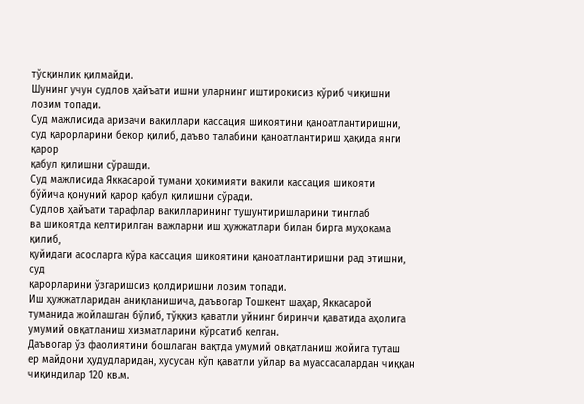тўсқинлик қилмайди.
Шунинг учун судлов ҳайъати ишни уларнинг иштирокисиз кўриб чиқишни
лозим топади.
Суд мажлисида аризачи вакиллари кассация шикоятини қаноатлантиришни,
суд қарорларини бекор қилиб, даъво талабини қаноатлантириш ҳақида янги қарор
қабул қилишни сўрашди.
Суд мажлисида Яккасарой тумани ҳокимияти вакили кассация шикояти
бўйича қонуний қарор қабул қилишни сўради.
Судлов ҳайъати тарафлар вакилларининг тушунтиришларини тинглаб
ва шикоятда келтирилган важларни иш ҳужжатлари билан бирга муҳокама қилиб,
қуйидаги асосларга кўра кассация шикоятини қаноатлантиришни рад этишни, суд
қарорларини ўзгаришсиз қолдиришни лозим топади.
Иш ҳужжатларидан аниқланишича, даъвогар Тошкент шаҳар, Яккасарой
туманида жойлашган бўлиб, тўққиз қаватли уйнинг биринчи қаватида аҳолига
умумий овқатланиш хизматларини кўрсатиб келган.
Даъвогар ўз фаолиятини бошлаган вақтда умумий овқатланиш жойига туташ
ер майдони ҳудудларидан, хусусан кўп қаватли уйлар ва муассасалардан чиққан
чиқиндилар 120 кв.м.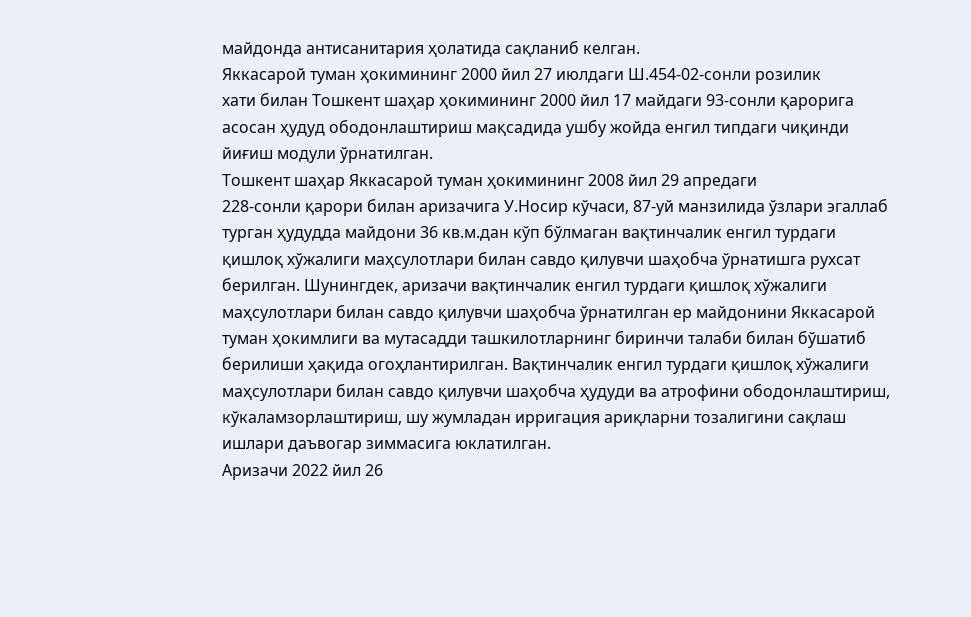майдонда антисанитария ҳолатида сақланиб келган.
Яккасарой туман ҳокимининг 2000 йил 27 июлдаги Ш.454-02-сонли розилик
хати билан Тошкент шаҳар ҳокимининг 2000 йил 17 майдаги 93-сонли қарорига
асосан ҳудуд ободонлаштириш мақсадида ушбу жойда енгил типдаги чиқинди
йиғиш модули ўрнатилган.
Тошкент шаҳар Яккасарой туман ҳокимининг 2008 йил 29 апредаги
228-сонли қарори билан аризачига У.Носир кўчаси, 87-уй манзилида ўзлари эгаллаб
турган ҳудудда майдони 36 кв.м.дан кўп бўлмаган вақтинчалик енгил турдаги
қишлоқ хўжалиги маҳсулотлари билан савдо қилувчи шаҳобча ўрнатишга рухсат
берилган. Шунингдек, аризачи вақтинчалик енгил турдаги қишлоқ хўжалиги
маҳсулотлари билан савдо қилувчи шаҳобча ўрнатилган ер майдонини Яккасарой
туман ҳокимлиги ва мутасадди ташкилотларнинг биринчи талаби билан бўшатиб
берилиши ҳақида огоҳлантирилган. Вақтинчалик енгил турдаги қишлоқ хўжалиги
маҳсулотлари билан савдо қилувчи шаҳобча ҳудуди ва атрофини ободонлаштириш,
кўкаламзорлаштириш, шу жумладан ирригация ариқларни тозалигини сақлаш
ишлари даъвогар зиммасига юклатилган.
Аризачи 2022 йил 26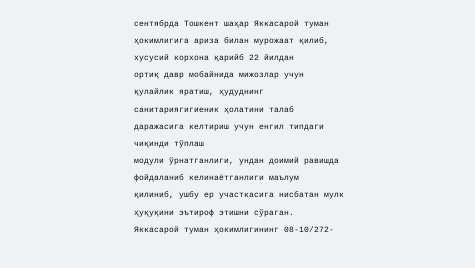сентябрда Тошкент шаҳар Яккасарой туман
ҳокимлигига ариза билан мурожаат қилиб, хусусий корхона қарийб 22 йилдан
ортиқ давр мобайнида мижозлар учун қулайлик яратиш, ҳудуднинг санитариягигиеник ҳолатини талаб даражасига келтириш учун енгил типдаги чиқинди тўплаш
модули ўрнатганлиги, ундан доимий равишда фойдаланиб келинаётганлиги маълум
қилиниб, ушбу ер участкасига нисбатан мулк ҳуқуқини эътироф этишни сўраган.
Яккасарой туман ҳокимлигининг 08-10/272-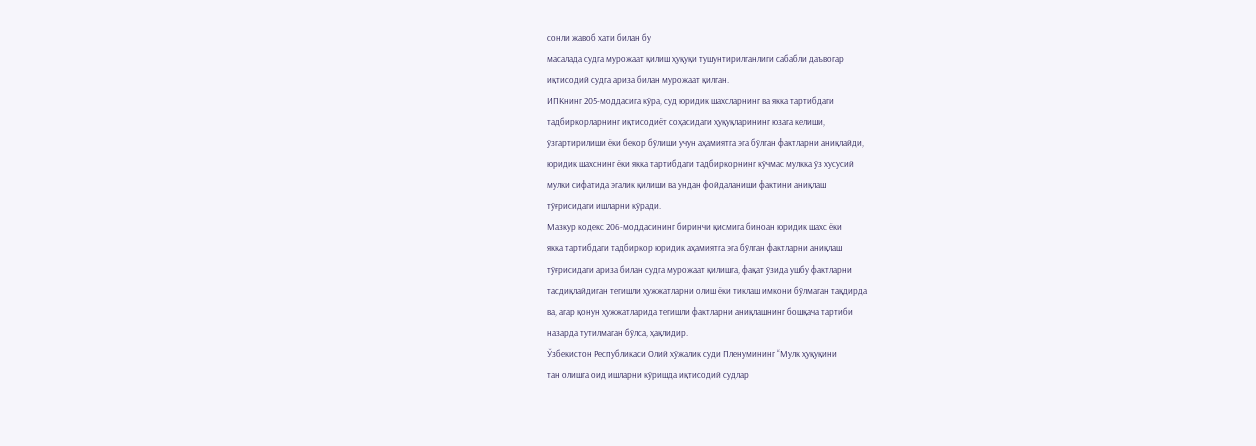сонли жавоб хати билан бу
масалада судга мурожаат қилиш ҳуқуқи тушунтирилганлиги сабабли даъвогар
иқтисодий судга ариза билан мурожаат қилган.
ИПКнинг 205-моддасига кўра, суд юридик шахсларнинг ва якка тартибдаги
тадбиркорларнинг иқтисодиёт соҳасидаги ҳуқуқларининг юзага келиши,
ўзгартирилиши ёки бекор бўлиши учун аҳамиятга эга бўлган фактларни аниқлайди,
юридик шахснинг ёки якка тартибдаги тадбиркорнинг кўчмас мулкка ўз хусусий
мулки сифатида эгалик қилиши ва ундан фойдаланиши фактини аниқлаш
тўғрисидаги ишларни кўради.
Мазкур кодекс 206-моддасининг биринчи қисмига биноан юридик шахс ёки
якка тартибдаги тадбиркор юридик аҳамиятга эга бўлган фактларни аниқлаш
тўғрисидаги ариза билан судга мурожаат қилишга, фақат ўзида ушбу фактларни
тасдиқлайдиган тегишли ҳужжатларни олиш ёки тиклаш имкони бўлмаган тақдирда
ва, агар қонун ҳужжатларида тегишли фактларни аниқлашнинг бошқача тартиби
назарда тутилмаган бўлса, ҳақлидир.
Ўзбекистон Республикаси Олий хўжалик суди Пленумининг “Мулк ҳуқуқини
тан олишга оид ишларни кўришда иқтисодий судлар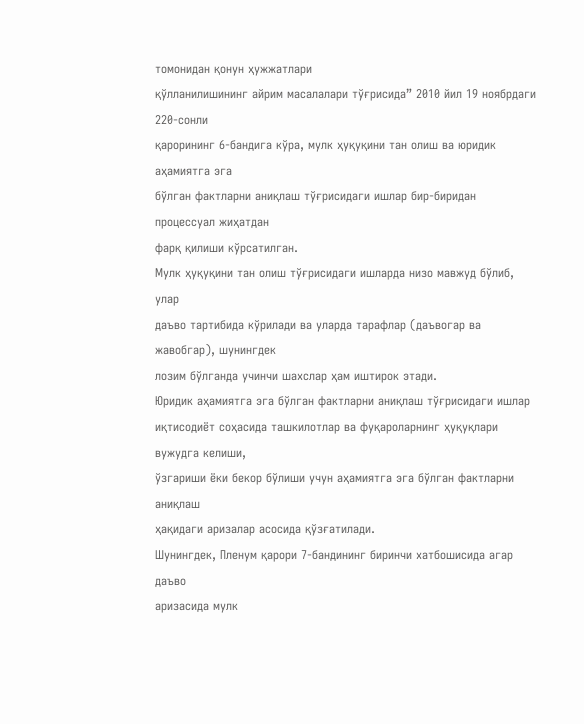томонидан қонун ҳужжатлари
қўлланилишининг айрим масалалари тўғрисида” 2010 йил 19 ноябрдаги 220-сонли
қарорининг 6-бандига кўра, мулк ҳуқуқини тан олиш ва юридик аҳамиятга эга
бўлган фактларни аниқлаш тўғрисидаги ишлар бир-биридан процессуал жиҳатдан
фарқ қилиши кўрсатилган.
Мулк ҳуқуқини тан олиш тўғрисидаги ишларда низо мавжуд бўлиб, улар
даъво тартибида кўрилади ва уларда тарафлар (даъвогар ва жавобгар), шунингдек
лозим бўлганда учинчи шахслар ҳам иштирок этади.
Юридик аҳамиятга эга бўлган фактларни аниқлаш тўғрисидаги ишлар
иқтисодиёт соҳасида ташкилотлар ва фуқароларнинг ҳуқуқлари вужудга келиши,
ўзгариши ёки бекор бўлиши учун аҳамиятга эга бўлган фактларни аниқлаш
ҳақидаги аризалар асосида қўзғатилади.
Шунингдек, Пленум қарори 7-бандининг биринчи хатбошисида агар даъво
аризасида мулк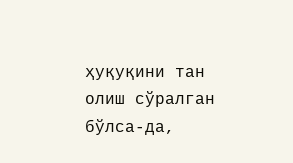ҳуқуқини тан олиш сўралган бўлса-да,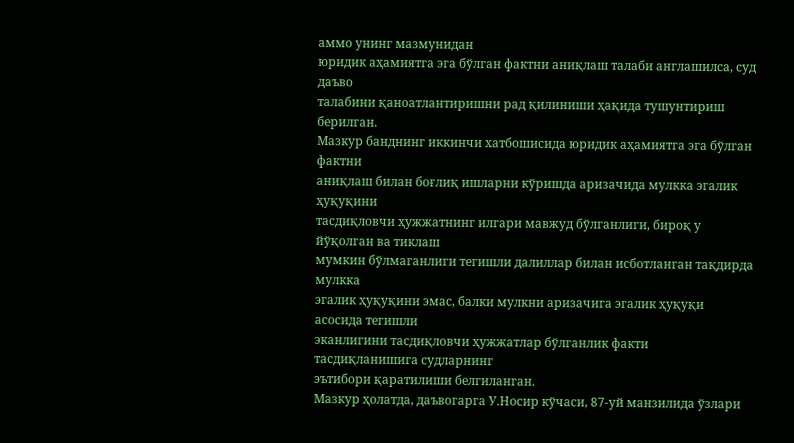аммо унинг мазмунидан
юридик аҳамиятга эга бўлган фактни аниқлаш талаби англашилса, суд даъво
талабини қаноатлантиришни рад қилиниши ҳақида тушунтириш берилган.
Мазкур банднинг иккинчи хатбошисида юридик аҳамиятга эга бўлган фактни
аниқлаш билан боғлиқ ишларни кўришда аризачида мулкка эгалик ҳуқуқини
тасдиқловчи ҳужжатнинг илгари мавжуд бўлганлиги, бироқ у йўқолган ва тиклаш
мумкин бўлмаганлиги тегишли далиллар билан исботланган тақдирда мулкка
эгалик ҳуқуқини эмас, балки мулкни аризачига эгалик ҳуқуқи асосида тегишли
эканлигини тасдиқловчи ҳужжатлар бўлганлик факти тасдиқланишига судларнинг
эътибори қаратилиши белгиланган.
Мазкур ҳолатда, даъвогарга У.Носир кўчаси, 87-уй манзилида ўзлари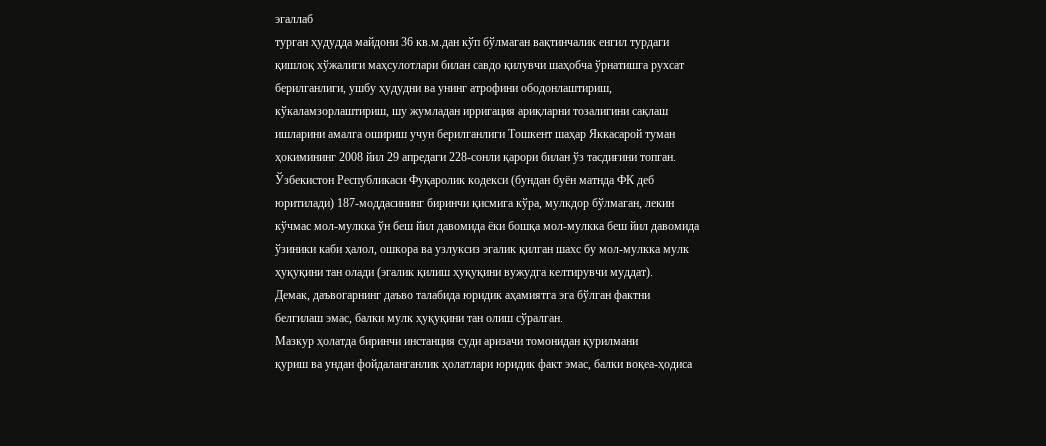эгаллаб
турган ҳудудда майдони 36 кв.м.дан кўп бўлмаган вақтинчалик енгил турдаги
қишлоқ хўжалиги маҳсулотлари билан савдо қилувчи шаҳобча ўрнатишга рухсат
берилганлиги, ушбу ҳудудни ва унинг атрофини ободонлаштириш,
кўкаламзорлаштириш, шу жумладан ирригация ариқларни тозалигини сақлаш
ишларини амалга ошириш учун берилганлиги Тошкент шаҳар Яккасарой туман
ҳокимининг 2008 йил 29 апредаги 228-сонли қарори билан ўз тасдиғини топган.
Ўзбекистон Республикаси Фуқаролик кодекси (бундан буён матнда ФК деб
юритилади) 187-моддасининг биринчи қисмига кўра, мулкдор бўлмаган, лекин
кўчмас мол-мулкка ўн беш йил давомида ёки бошқа мол-мулкка беш йил давомида
ўзиники каби ҳалол, ошкора ва узлуксиз эгалик қилган шахс бу мол-мулкка мулк
ҳуқуқини тан олади (эгалик қилиш ҳуқуқини вужудга келтирувчи муддат).
Демак, даъвогарнинг даъво талабида юридик аҳамиятга эга бўлган фактни
белгилаш эмас, балки мулк ҳуқуқини тан олиш сўралган.
Мазкур ҳолатда биринчи инстанция суди аризачи томонидан қурилмани
қуриш ва ундан фойдаланганлик ҳолатлари юридик факт эмас, балки воқеа-ҳодиса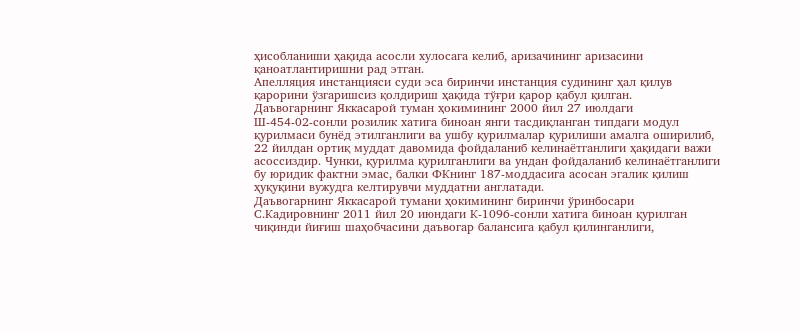ҳисобланиши ҳақида асосли хулосага келиб, аризачининг аризасини
қаноатлантиришни рад этган.
Апелляция инстанцияси суди эса биринчи инстанция судининг ҳал қилув
қарорини ўзгаришсиз қолдириш ҳақида тўғри қарор қабул қилган.
Даъвогарнинг Яккасарой туман ҳокимининг 2000 йил 27 июлдаги
Ш-454-02-сонли розилик хатига биноан янги тасдиқланган типдаги модул
қурилмаси бунёд этилганлиги ва ушбу қурилмалар қурилиши амалга оширилиб,
22 йилдан ортиқ муддат давомида фойдаланиб келинаётганлиги ҳақидаги важи
асоссиздир. Чунки, қурилма қурилганлиги ва ундан фойдаланиб келинаётганлиги
бу юридик фактни эмас, балки ФКнинг 187-моддасига асосан эгалик қилиш
ҳуқуқини вужудга келтирувчи муддатни англатади.
Даъвогарнинг Яккасарой тумани ҳокимининг биринчи ўринбосари
С.Кадировнинг 2011 йил 20 июндаги К-1096-сонли хатига биноан қурилган
чиқинди йиғиш шаҳобчасини даъвогар балансига қабул қилинганлиги,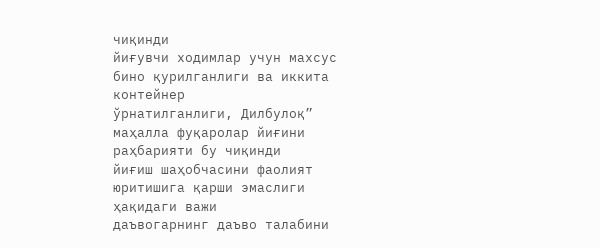чиқинди
йиғувчи ходимлар учун махсус бино қурилганлиги ва иккита контейнер
ўрнатилганлиги, Дилбулоқ” маҳалла фуқаролар йиғини раҳбарияти бу чиқинди
йиғиш шаҳобчасини фаолият юритишига қарши эмаслиги ҳақидаги важи
даъвогарнинг даъво талабини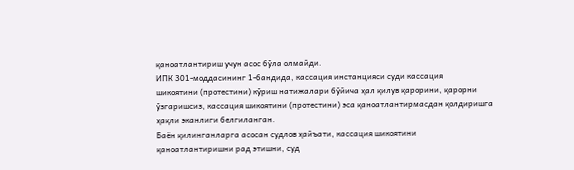қаноатлантириш учун асос бўла олмайди.
ИПК 301-моддасининг 1-бандида, кассация инстанцияси суди кассация
шикоятини (протестини) кўриш натижалари бўйича ҳал қилув қарорини, қарорни
ўзгаришсиз, кассация шикоятини (протестини) эса қаноатлантирмасдан қолдиришга
ҳақли эканлиги белгиланган.
Баён қилинганларга асосан судлов ҳайъати, кассация шикоятини
қаноатлантиришни рад этишни, суд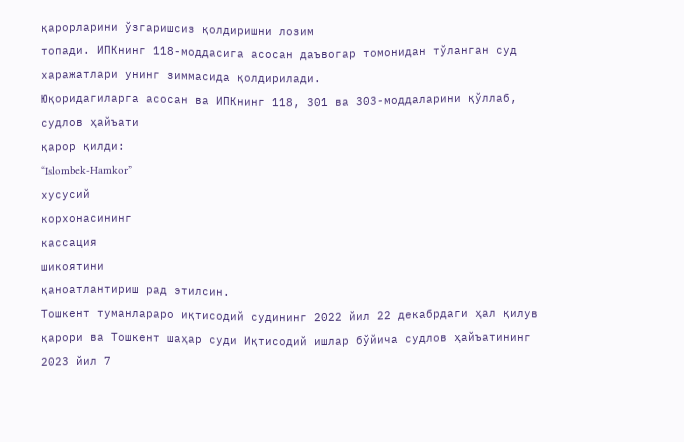қарорларини ўзгаришсиз қолдиришни лозим
топади. ИПКнинг 118-моддасига асосан даъвогар томонидан тўланган суд
харажатлари унинг зиммасида қолдирилади.
Юқоридагиларга асосан ва ИПКнинг 118, 301 ва 303-моддаларини қўллаб,
судлов ҳайъати
қарор қилди:
“Islombek-Hamkor”
хусусий
корхонасининг
кассация
шикоятини
қаноатлантириш рад этилсин.
Тошкент туманлараро иқтисодий судининг 2022 йил 22 декабрдаги ҳал қилув
қарори ва Тошкент шаҳар суди Иқтисодий ишлар бўйича судлов ҳайъатининг
2023 йил 7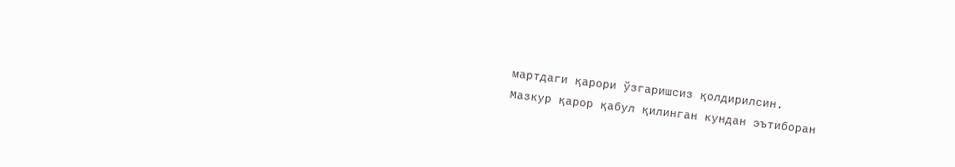мартдаги қарори ўзгаришсиз қолдирилсин.
Мазкур қарор қабул қилинган кундан эътиборан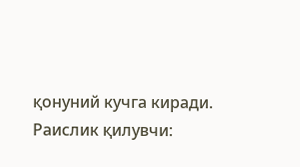қонуний кучга киради.
Раислик қилувчи: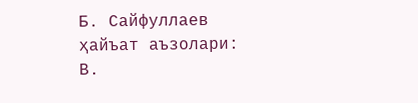Б. Сайфуллаев
ҳайъат аъзолари:
В.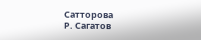Сатторова
Р. Сагатов